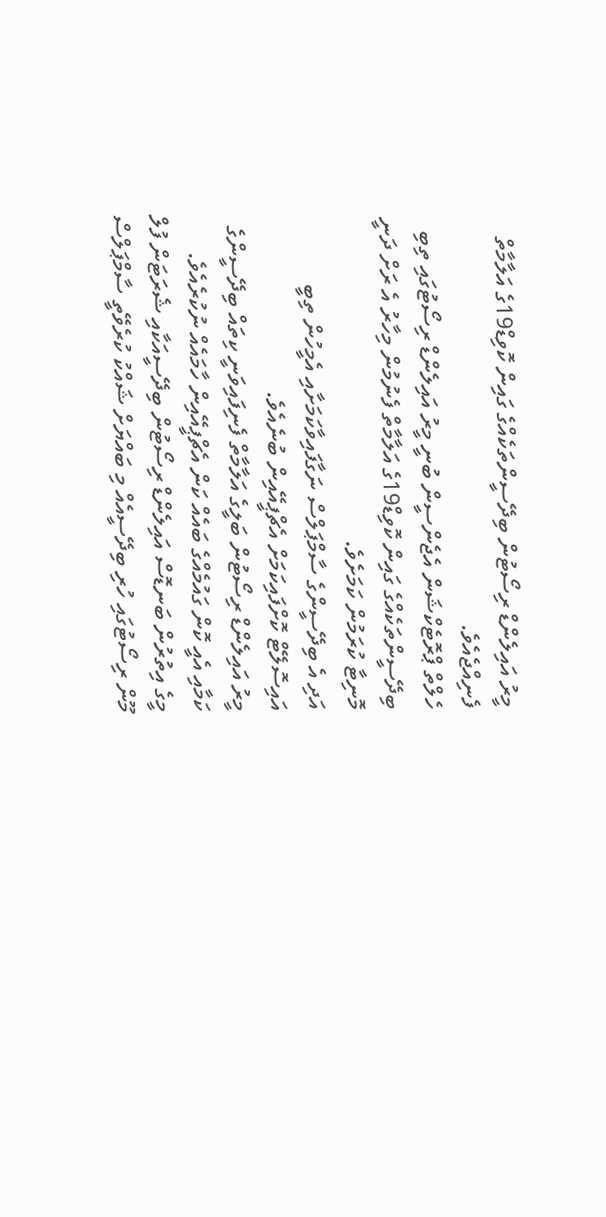މީރު އައިލެންޑް ރިސޯޓުން ބިދޭސީންތަކެއްގެ ގައިން ކޮވިޑް19ގެ އަލާމާތް ފެނިއްޖެއެވެ.
ހެލްތް ޕްރޮޓެކްޝަން އެޖެންސީން ބުނީ މީރު އައިލެންޑް ރިސޯޓުގައި ތިބި ބިދޭސީންތަކެއްގެ ގައިން ކޮވިޑް19ގެ އަލާމާތް ފެނުމުން މިހާރު އެ ރަށް ދަނީ މޮނިޓާ ކުރަމުން ކަމަށެވެ.
އަދި އެ ބިދޭސީންގެ ސާމްޕަލްސް ނަގާފައިވާކަމަށާއި އެމީހުން ތިބީ އައިސޮލޭޓް ކޮށްފައިކަމަށް އެޗްޕީއޭއިން ބުނެއެވެ.
މީރު އައިލެންޑް ރިސޯޓުން ބަލީގެ އަލާމާތް ފެނިފައިވަނީ ކިތައް ބިދޭސީންގެ ކަމާއި އެއީ ކޮން ގައުމެއްގެ ބައެއް ކަން އެޗްޕީއޭއިން ހާމައެއް ނުކުރެއެވެ.
މީގެ އިތުރުން ބަނޑޮސް އައިލެންޑް ރިސޯޓުން ބިދޭސީއަކާއި ޝެރަޓަން ފުލް މޫން ރިސޯޓުގައި ހުރި ބިދޭސީއެއް މި ބައްޔަށް ޝައްކު ކުރެވޭތީ ސާމްޕަލްސް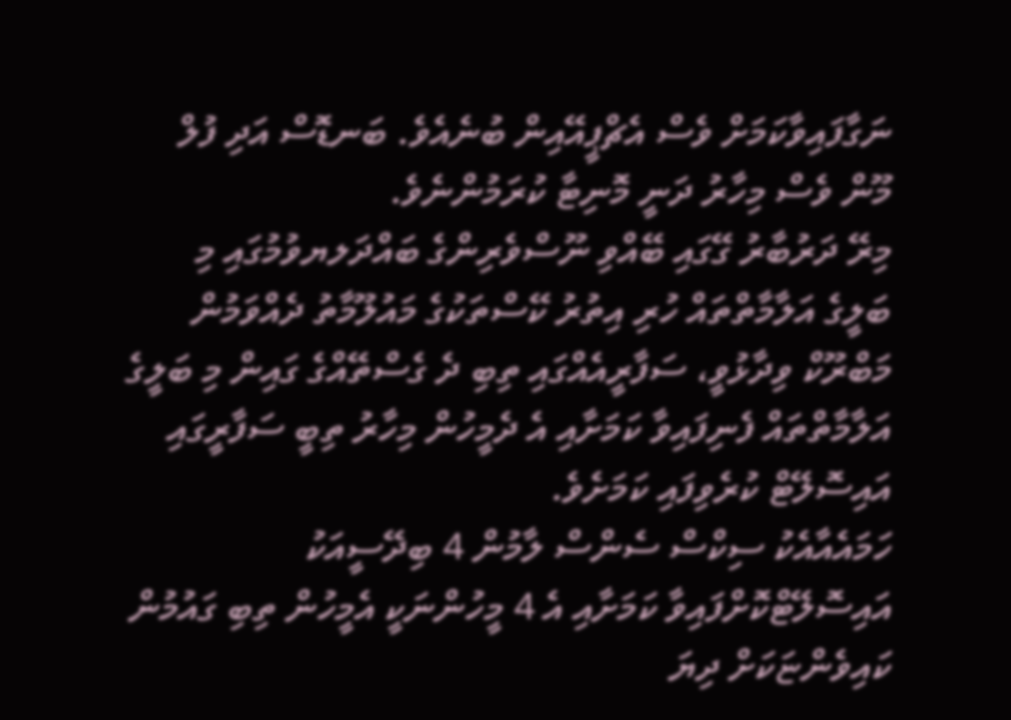ނަގާފައިވާކަމަށް ވެސް އެޗްޕީއޭއިން ބުނެއެވެ. ބަނޑޮސް އަދި ފުލް މޫން ވެސް މިހާރު ދަނީ މޮނިޓާ ކުރަމުންނެވެ.
މިރޭ ދަރުބާރު ގޭގައި ބޭއްވި ނޫސްވެރިންގެ ބައްދަލޔވުމުގައި މި ބަލީގެ އަލާމާތްތައް ހުރި އިތުރު ކޭސްތަކުގެ މައުލޫމާތު ދެއްވަމުން މަބްރޫކް ވިދާޅުވީ، ސަފާރީއެއްގައި ތިބި ދެ ގެސްތޭއްގެ ގައިން މި ބަލީގެ އަލާމާތްތައް ފެނިފައިވާ ކަމަށާއި އެ ދެމީހުން މިހާރު ތިބީ ސަފާރީގައި އައިސޮލޭޓް ކުރެވިފައި ކަމަށެވެ.
ހަމައެއާއެކު ސިކްސް ސެންސް ލާމުން 4 ބިދޭސީއަކު އައިސޮލޭޓްކޮށްފައިވާ ކަމަށާއި އެ 4 މީހުންނަކީ އެމީހުން ތިބި ގައުމުން ކައިވެންޏަކަށް ދިޔަ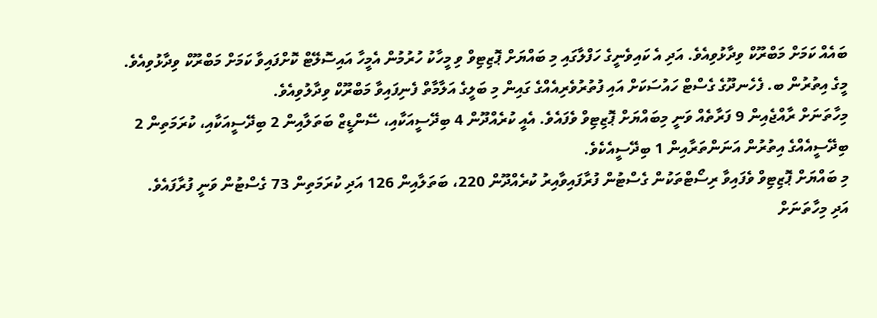ބައެއް ކަމަށް މަބްރޫކް ވިދާޅުވިއެވެ. އަދި އެ ކައިވެނީގެ ހަފްލާގައި މި ބައްޔަށް ޕޮޒިޓިވް ވި މީހާކު ހުރުމުން އެމީހާ އައިސޮލޭޓް ކޮށްފައިވާ ކަމަށް މަބްރޫކް ވިދާޅުވިއެވެ.
މީގެ އިތުރުން ބ. ފެހެނދޫގެ ގެސްޓް ހައުސަކަށް އައި ފުތުރުވެރިއެއްގެ ގައިން މި ބަލީގެ އަލާމާތް ފެނިފައިވާ މަބްރޫކް ވިދާލުވިއެވެ.
މިހާތަނަށް ރާއްޖެއިން 9 ފަރާތެއް ވަނީ މިބައްޔަށް ޕޮޒިޓިވް ވެފައެވެ. އެއީ ކުރެއްދޫން 4 ބިދޭސީއަކާއި، ސޭންޑީޒް ބަތަލާއިން 2 ބިދޭސީއަކާއި، ކުރަމަތިން 2 ބިދޭސީއެއްގެ އިތުރުން އަނަންތަރާއިން 1 ބިދޭސީއެކެވެ.
މި ބައްޔަށް ޕޮޒިޓިވް ވެފައިވާ ރިސޯޓްތަކުން ގެސްޓުން ފުރާފައިވާއިރު ކުރެއްދޫން 220، ބަތަލާއިން 126 އަދި ކުރަމަތިން 73 ގެސްޓުން ވަނީ ފުރާފައެވެ.
އަދި މިހާތަނަށް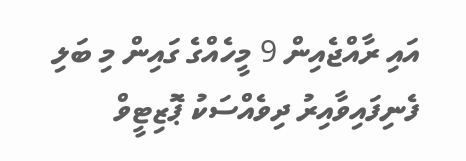އައި ރާއްޖެއިން 9 މީހެއްގެ ގައިން މި ބަލި ފެނިފައިވާއިރު ދިވެއްސަކު ޕޮޒިޓީވް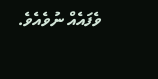ވެފައެއް ނުވެއެވެ.